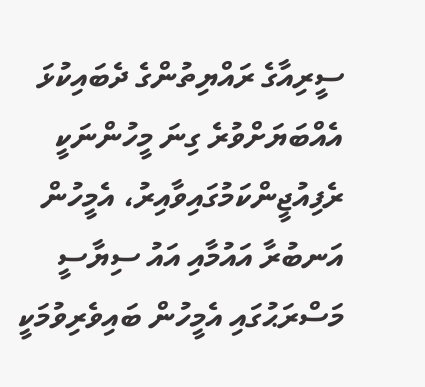ސީރިއާގެ ރައްޔިތުންގެ ދެބައިކުޅަ އެއްބަޔަށްވުރެ ގިނަ މީހުންނަކީ ރެފިއުޖީންކަމުގައިވާއިރު، އެމީހުން އަނބުރާ އައުމާއި އައު ސިޔާސީ މަސްރަޙުގައި އެމީހުން ބައިވެރިވުމަކީ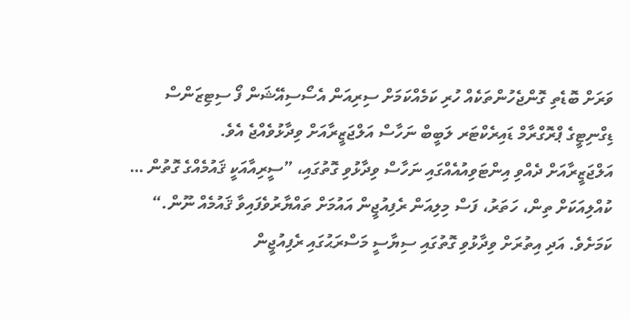ވަރަށް ބޮޑެތި ގޮންޖެހުންތަކެއް ހުރި ކަމެއްކަމަށް ސިރިއަން އެސޯސިއޭޝަން ފޯ ސިޓިޒަންސް ޑިގްނިޓީގެ ޕްރޮގްރާމް ޑައިރެކްޓަރ ލަބީބް ނަހާސް އަލްޖަޒީރާއަށް ވިދާޅުވެއްޖެ އެވެ.
އަލްޖަޒީރާއަށް ދެއްވި އިންޓަވިއުއެއްގައި ނަހާސް ވިދާޅުވި ގޮތުގައި، ”ސީރިއާއަކީ ޤައުމެއްގެ ގޮތުން … ކުއްލިއަކަށް ތިން، ހަތަރު، ފަސް މިލިއަން ރެފިއުޖީން އައުމަށް ތައްޔާރުވެފައިވާ ޤައުމެއް ނޫން.“ ކަމަށެވެ. އަދި އިތުރަށް ވިދާޅުވި ގޮތުގައި ސިޔާސީ މަސްރަޙުގައި ރެފިއުޖީން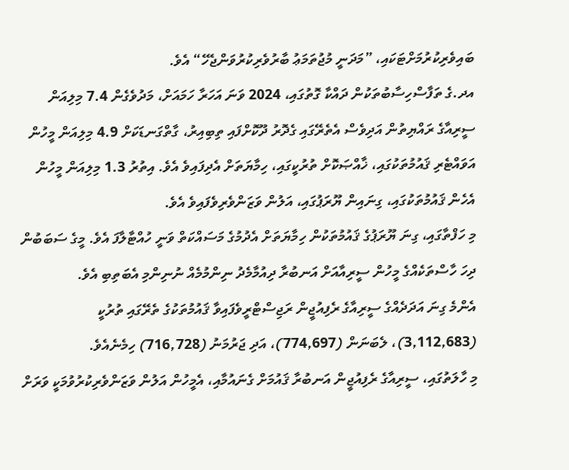ބައިވެރިކުރުމަށްޓަކައި، ”މަދަނީ މުޖުތަމަޢު ބާރުވެރިކުރުވަންޖެހޭ“ އެވެ.
އދ.ގެ ތަފާސްހިސާބުތަކުން ދައްކާ ގޮތުގައި، 2024 ވަނަ އަހަރާ ހަމައަށް، މަދުވެގެން 7.4 މިލިއަން ސީރިއާގެ ރައްޔިތުން އަދިވެސް އެތެރޭގައި ގެދޮރު ދޫކޮށްފައި ތިބިއިރު، ގާތްގަނޑަކަށް 4.9 މިލިއަން މީހުން އަވައްޓެރި ޤައުމުތަކުގައި، ޚާއްޞަކޮށް ތުރުކީގައި، ހިމާޔަތަށް އެދިފައިވެ އެވެ. އިތުރު 1.3 މިލިއަން މީހުން އެހެން ޤައުމުތަކުގައި، ގިނައިން ޔޫރަޕުގައި، އަލުން ވަޒަންވެރިވެފައިވެ އެވެ.
މި ހަފްތާގައި، ގިނަ ޔޫރަޕުގެ ޤައުމުތަކުން ހިމާޔަތަށް އެދުމުގެ މަސައްކަތް ވަނީ ހުއްޓާލާފަ އެވެ. މީގެ ސަބަބުން ދިހަ ހާސްތަކެއްގެ މީހުން ސީރިއާއަށް އަނބުރާ ދިއުމާމެދު ނިންމުމެއް ނުނިންމި އެބަތިބި އެވެ.
އެންމެ ގިނަ އަދަދެއްގެ ސީރިއާގެ ރެފިއުޖީން ރަޖިސްޓްރީވެފައިވާ ޤައުމުތަކުގެ ތެރޭގައި ތުރުކީ (3,112,683)، ލެބަނަން (774,697)، އަދި ޖަރުމަނު (716,728) ހިމެނެއެވެ.
މި ހާލަތުގައި، ސީރިއާގެ ރެފިއުޖީން އަނބުރާ ޤައުމަށް ގެނައުމާއި، އެމީހުން އަލުން ވަޒަންވެރިކުރުވުމަކީ ވަރަށް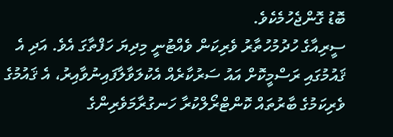ބޮޑު ގޮންޖެހުމެކެވެ.
ސީރިއާގެ ހުދުމުހުތާރު ވެރިކަން ވެއްޓުނީ މިދިޔަ ހަފްތާގަ އެވެ. އަދި އެ ޤައުމުގައި ރަސްމީކޮށް އައު ސަރުކާރެއް އެކުލަވާލާފައިނުވާއިރު، އެ ޤައުމުގެ ވެރިކަމުގެ ބާރުތައް ކޮންޓްރޯލްކުރާ ހަނގުރާމަވެރިންގެ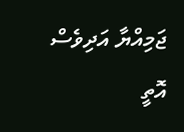ޖަމިއްޔާ އަދިވެސް އޮތީ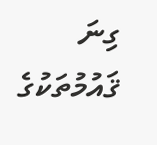ގިނަ ޤައުމުތަކުގެ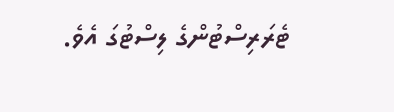ޓެރަރިސްޓުންގެ ލިސްޓުގަ އެވެ.